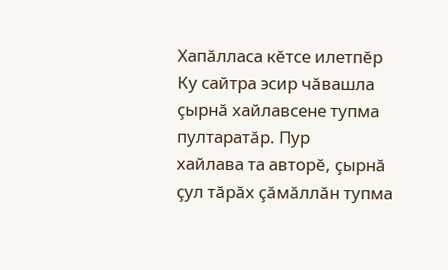Хапăлласа кĕтсе илетпĕр
Ку сайтра эсир чăвашла çырнă хайлавсене тупма пултаратăр. Пур
хайлава та авторĕ, çырнă çул тăрăх çăмăллăн тупма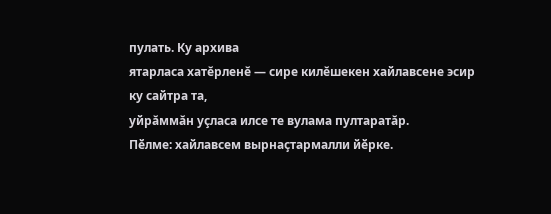пулать. Ку архива
ятарласа хатĕрленĕ — сире килĕшекен хайлавсене эсир ку сайтра та,
уйрăммăн уçласа илсе те вулама пултаратăр.
Пӗлме: хайлавсем вырнаҫтармалли йӗрке.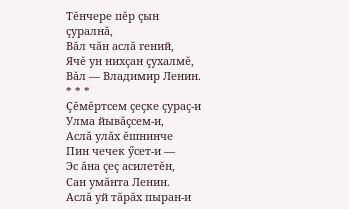Тĕнчере пĕр çын çуралнă,
Вăл чăн аслă гений,
Ячĕ ун нихçан çухалмĕ,
Вăл — Владимир Ленин.
* * *
Çĕмĕртсем çеçке çураç-и
Улма йывăçсем-и,
Аслă улăх ĕшнинче
Пин чечек ӳсет-и —
Эс ăна çеç асилетĕн,
Сан умăнта Ленин.
Аслă уй тăрăх пыран-и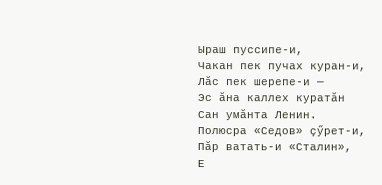Ыраш пуссипе-и,
Чакан пек пучах куран-и,
Лăс пек шерепе-и —
Эс ăна каллех куратăн
Сан умăнта Ленин.
Полюсра «Седов» çӳрет-и,
Пăр ватать-и «Сталин»,
Е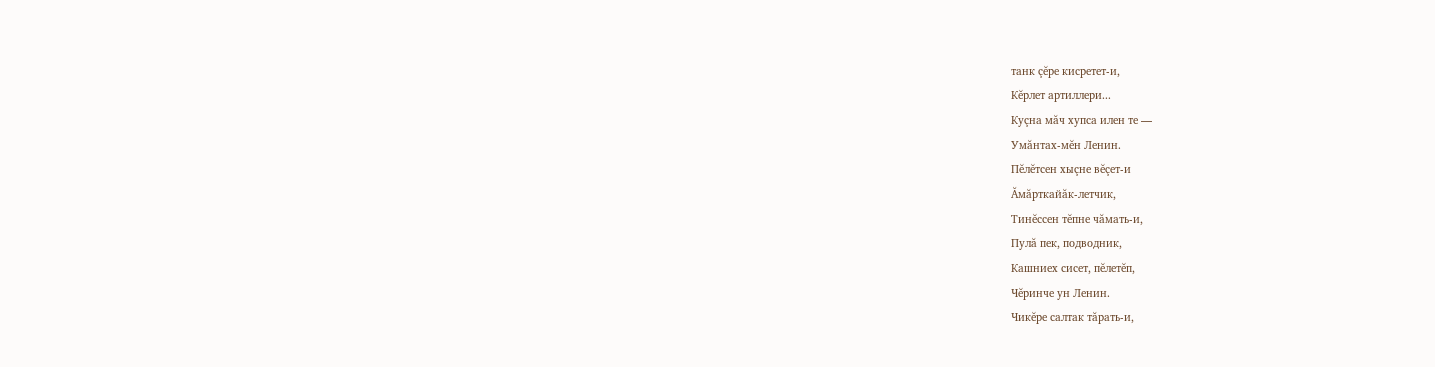танк çĕре кисретет-и,
Кĕрлет артиллери...
Куçна мăч хупса илен те —
Умăнтах-мĕн Ленин.
Пĕлĕтсен хыçне вĕçет-и
Ăмăрткайăк-летчик,
Тинĕссен тĕпне чăмать-и,
Пулă пек, подводник,
Кашниех сисет, пĕлетĕп,
Чĕринче ун Ленин.
Чикĕре салтак тăрать-и,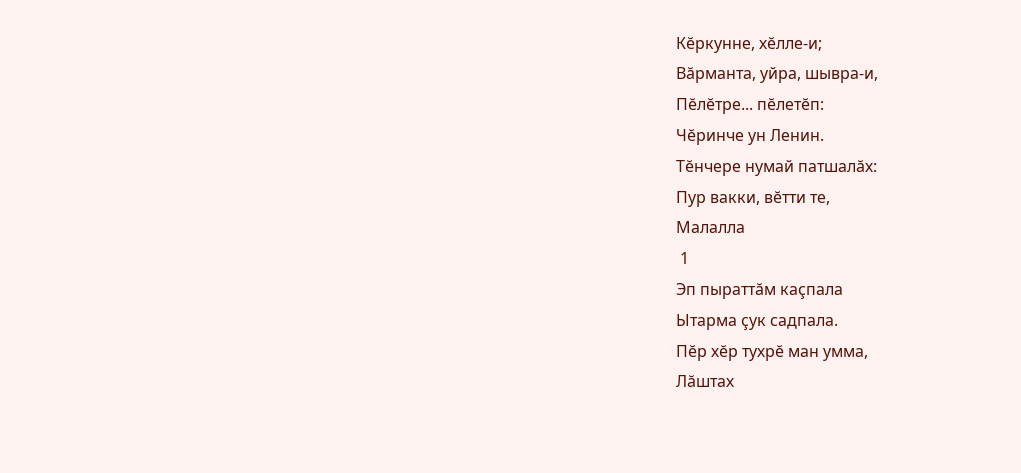Кĕркунне, хĕлле-и;
Вăрманта, уйра, шывра-и,
Пĕлĕтре... пĕлетĕп:
Чĕринче ун Ленин.
Тĕнчере нумай патшалăх:
Пур вакки, вĕтти те,
Малалла
 1
Эп пыраттăм каçпала
Ытарма çук садпала.
Пĕр хĕр тухрĕ ман умма,
Лăштах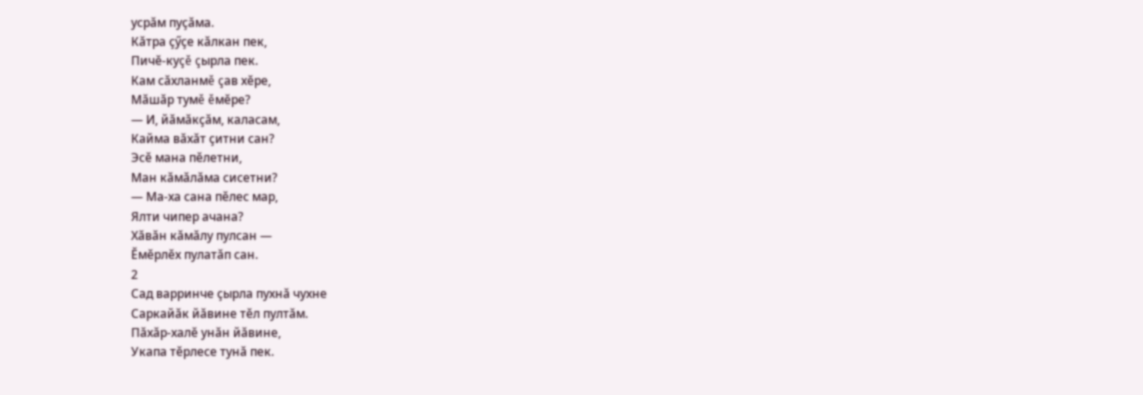усрăм пуçăма.
Кăтра çӳçе кăлкан пек,
Пичĕ-куçĕ çырла пек.
Кам сăхланмĕ çав хĕре,
Мăшăр тумĕ ĕмĕре?
— И, йăмăкçăм, каласам,
Кайма вăхăт çитни сан?
Эсĕ мана пĕлетни,
Ман кăмăлăма сисетни?
— Ма-ха сана пĕлес мар,
Ялти чипер ачана?
Хăвăн кăмăлу пулсан —
Ĕмĕрлĕх пулатăп сан.
2
Сад варринче çырла пухнă чухне
Саркайăк йăвине тĕл пултăм.
Пăхăр-халĕ унăн йăвине,
Укапа тĕрлесе тунă пек.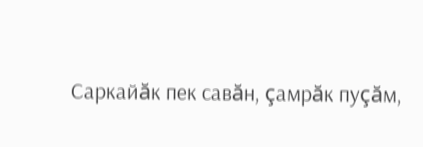Саркайăк пек савăн, çамрăк пуçăм,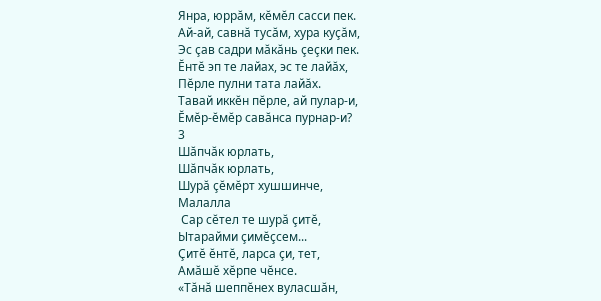Янра, юррăм, кĕмĕл сасси пек.
Ай-ай, савнă тусăм, хура куçăм,
Эс çав садри мăкăнь çеçки пек.
Ĕнтĕ эп те лайах, эс те лайăх,
Пĕрле пулни тата лайăх.
Тавай иккĕн пĕрле, ай пулар-и,
Ĕмĕр-ĕмĕр савăнса пурнар-и?
3
Шăпчăк юрлать,
Шăпчăк юрлать,
Шурă çĕмĕрт хушшинче,
Малалла
 Сар сĕтел те шурă çитĕ,
Ытарайми çимĕçсем...
Çитĕ ĕнтĕ, ларса çи, тет,
Амăшĕ хĕрпе чĕнсе.
«Тăнă шеппĕнех вуласшăн,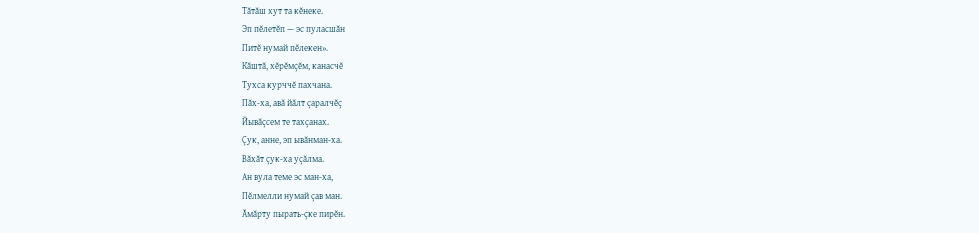Тăтăш хут та кĕнеке.
Эп пĕлетĕп — эс пуласшăн
Питĕ нумай пĕлекен».
Кăштă, хĕрĕмçĕм, канасчĕ
Тухса курччĕ пахчана.
Пăх-ха, авă йăлт çаралчĕç
Йывăçсем те тахçанах.
Çук, анне, эп ывăнман-ха.
Вăхăт çук-ха уçăлма.
Ан вула теме эс ман-ха,
Пĕлмелли нумай çав ман.
Ăмăрту пырать-çке пирĕн.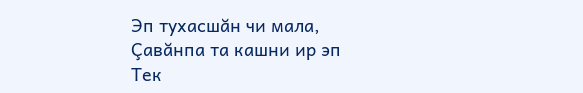Эп тухасшăн чи мала,
Çавăнпа та кашни ир эп
Тек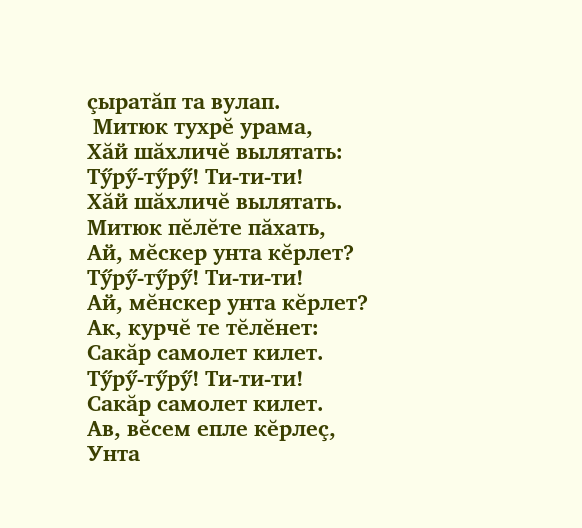çыратăп та вулап.
 Митюк тухрĕ урама,
Хăй шăхличĕ вылятать:
Тӳрӳ-тӳрӳ! Ти-ти-ти!
Хăй шăхличĕ вылятать.
Митюк пĕлĕте пăхать,
Ай, мĕскер унта кĕрлет?
Тӳрӳ-тӳрӳ! Ти-ти-ти!
Ай, мĕнскер унта кĕрлет?
Ак, курчĕ те тĕлĕнет:
Сакăр самолет килет.
Тӳрӳ-тӳрӳ! Ти-ти-ти!
Сакăр самолет килет.
Ав, вĕсем епле кĕрлеç,
Унта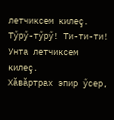летчиксем килеç.
Тӳрӳ-тӳрӳ! Ти-ти-ти!
Унта летчиксем килеç.
Хăвăртрах эпир ӳсер,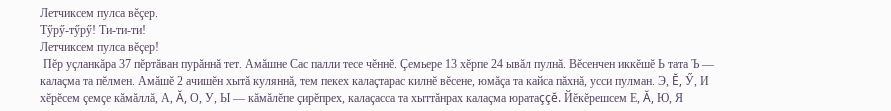Летчиксем пулса вĕçер.
Тӳрӳ-тӳрӳ! Ти-ти-ти!
Летчиксем пулса вĕçер!
 Пĕр уçланкăра 37 пĕртăван пурăннă тет. Амăшне Сас палли тесе чĕннĕ. Çемьере 13 хĕрпе 24 ывăл пулнă. Вĕсенчен иккĕшĕ Ь тата Ъ — калаçма та пĕлмен. Амăшĕ 2 ачишĕн хытă куляннă, тем пекех калаçтарас килнĕ вĕсене, юмăçа та кайса пăхнă, усси пулман. Э, Ĕ, Ӳ, И хĕрĕсем çемçе кăмăллă, А, Ă, О, У, Ы — кăмăлĕпе çирĕпрех, калаçасса та хыттăнрах калаçма юратаççĕ. Йĕкĕрешсем Е, Ă, Ю, Я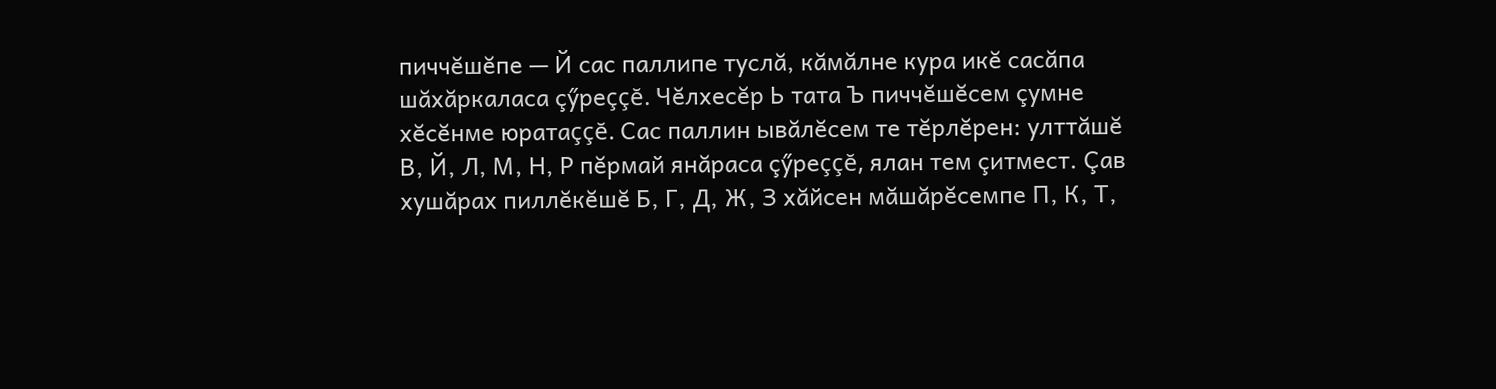пиччĕшĕпе — Й сас паллипе туслă, кăмăлне кура икĕ сасăпа шăхăркаласа çӳреççĕ. Чĕлхесĕр Ь тата Ъ пиччĕшĕсем çумне хĕсĕнме юратаççĕ. Сас паллин ывăлĕсем те тĕрлĕрен: улттăшĕ В, Й, Л, М, Н, Р пĕрмай янăраса çӳреççĕ, ялан тем çитмест. Çав хушăрах пиллĕкĕшĕ Б, Г, Д, Ж, З хăйсен мăшăрĕсемпе П, К, Т,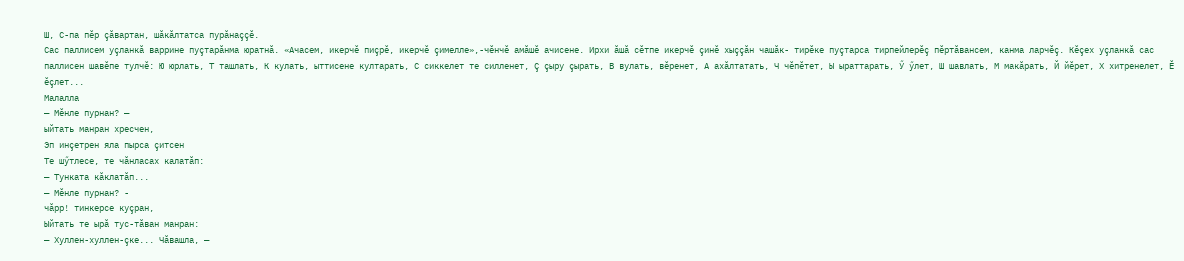Ш, С-па пĕр çăвартан, шăкăлтатса пурăнаççĕ.
Сас паллисем уçланкă варрине пуçтарăнма юратнă. «Ачасем, икерчĕ пиçрĕ, икерчĕ çимелле»,-чĕнчĕ амăшĕ ачисене. Ирхи ăшă сĕтпе икерчĕ çинĕ хыççăн чашăк- тирĕке пуçтарса тирпейлерĕç пĕртăвансем, канма ларчĕç. Кĕçех уçланкă сас паллисен шавĕпе тулчĕ: Ю юрлать, Т ташлать, К кулать, ыттисене култарать, С сиккелет те силленет, Ç çыру çырать, В вулать, вĕренет, А ахăлтатать, Ч чĕпĕтет, Ы ыраттарать, Ӳ ӳлет, Ш шавлать, М макăрать, Й йĕрет, Х хитренелет, Ĕ ĕçлет...
Малалла
— Мĕнле пурнан? —
ыйтать манран хресчен,
Эп инçетрен яла пырса çитсен
Те шӳтлесе, те чăнласах калатăп:
— Тунката кăклатăп...
— Мĕнле пурнан? -
чăрр! тинкерсе куçран,
Ыйтать те ырă тус-тăван манран:
— Хуллен-хуллен-çке... Чăвашла, —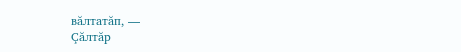вăлтатăп, —
Çăлтăр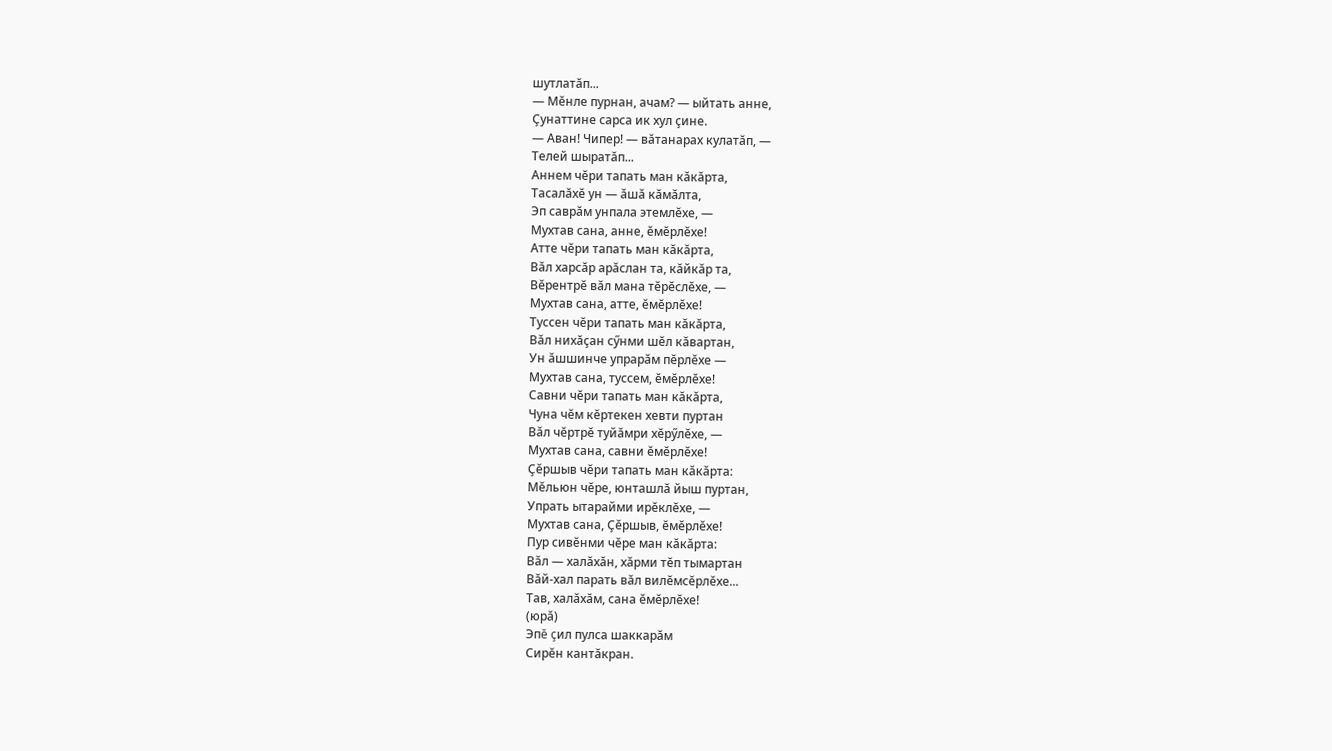шутлатăп...
— Мĕнле пурнан, ачам? — ыйтать анне,
Çунаттине сарса ик хул çине.
— Аван! Чипер! — вăтанарах кулатăп, —
Телей шыратăп...
Аннем чĕри тапать ман кăкăрта,
Тасалăхĕ ун — ăшă кăмăлта,
Эп саврăм унпала этемлĕхе, —
Мухтав сана, анне, ĕмĕрлĕхе!
Атте чĕри тапать ман кăкăрта,
Вăл харсăр арăслан та, кăйкăр та,
Вĕрентрĕ вăл мана тĕрĕслĕхе, —
Мухтав сана, атте, ĕмĕрлĕхе!
Туссен чĕри тапать ман кăкăрта,
Вăл нихăçан сӳнми шĕл кăвартан,
Ун ăшшинче упрарăм пĕрлĕхе —
Мухтав сана, туссем, ĕмĕрлĕхе!
Савни чĕри тапать ман кăкăрта,
Чуна чĕм кĕртекен хевти пуртан
Вăл чĕртрĕ туйăмри хĕрӳлĕхе, —
Мухтав сана, савни ĕмĕрлĕхе!
Çĕршыв чĕри тапать ман кăкăрта:
Мĕльюн чĕре, юнташлă йыш пуртан,
Упрать ытарайми ирĕклĕхе, —
Мухтав сана, Çĕршыв, ĕмĕрлĕхе!
Пур сивĕнми чĕре ман кăкăрта:
Вăл — халăхăн, хăрми тĕп тымартан
Вăй-хал парать вăл вилĕмсĕрлĕхе...
Тав, халăхăм, сана ĕмĕрлĕхе!
(юрă)
Эпĕ çил пулса шаккарăм
Сирĕн кантăкран.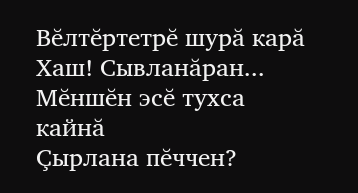Вĕлтĕртетрĕ шурă карă
Хаш! Сывланăран...
Мĕншĕн эсĕ тухса кайнă
Çырлана пĕччен?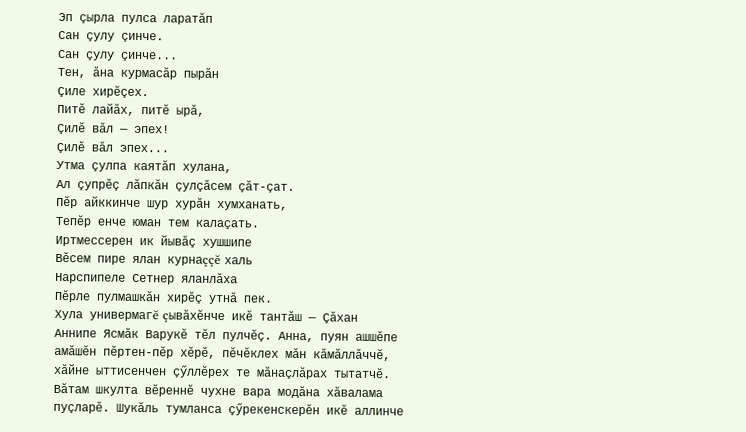Эп çырла пулса ларатăп
Сан çулу çинче.
Сан çулу çинче...
Тен, ăна курмасăр пырăн
Çиле хирĕçех.
Питĕ лайăх, питĕ ырă,
Çилĕ вăл — эпех!
Çилĕ вăл эпех...
Утма çулпа каятăп хулана,
Ал çупрĕç лăпкăн çулçăсем çăт-çат.
Пĕр айккинче шур хурăн хумханать,
Тепĕр енче юман тем калаçать.
Иртмессерен ик йывăç хушшипе
Вĕсем пире ялан курнаççĕ халь
Нарспипеле Сетнер яланлăха
Пĕрле пулмашкăн хирĕç утнă пек.
Хула универмагĕ çывăхĕнче икĕ тантăш — Çăхан Аннипе Ясмăк Варукĕ тĕл пулчĕç. Анна, пуян ашшĕпе амăшĕн пĕртен-пĕр хĕрĕ, пĕчĕклех мăн кăмăллăччĕ, хăйне ыттисенчен çӳллĕрех те мăнаçлăрах тытатчĕ. Вăтам шкулта вĕреннĕ чухне вара модăна хăвалама пуçларĕ. Шукăль тумланса çӳрекенскерĕн икĕ аллинче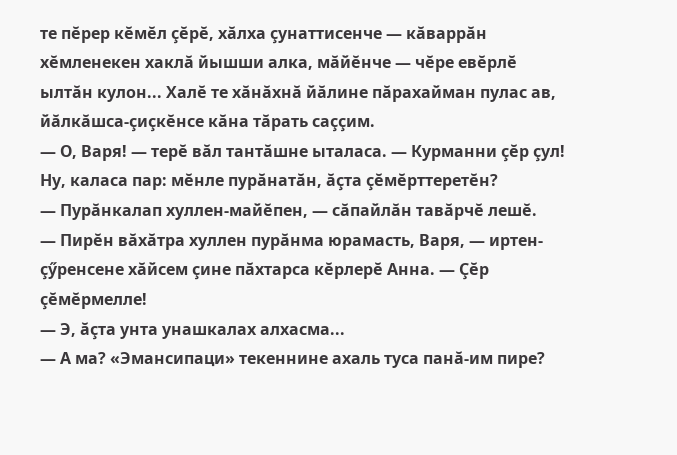те пĕрер кĕмĕл çĕрĕ, хăлха çунаттисенче — кăваррăн хĕмленекен хаклă йышши алка, мăйĕнче — чĕре евĕрлĕ ылтăн кулон... Халĕ те хăнăхнă йăлине пăрахайман пулас ав, йăлкăшса-çиçкĕнсе кăна тăрать саççим.
— О, Варя! — терĕ вăл тантăшне ыталаса. — Курманни çĕр çул! Ну, каласа пар: мĕнле пурăнатăн, ăçта çĕмĕрттеретĕн?
— Пурăнкалап хуллен-майĕпен, — сăпайлăн тавăрчĕ лешĕ.
— Пирĕн вăхăтра хуллен пурăнма юрамасть, Варя, — иртен-çӳренсене хăйсем çине пăхтарса кĕрлерĕ Анна. — Çĕр çĕмĕрмелле!
— Э, ăçта унта унашкалах алхасма...
— А ма? «Эмансипаци» текеннине ахаль туса панă-им пире?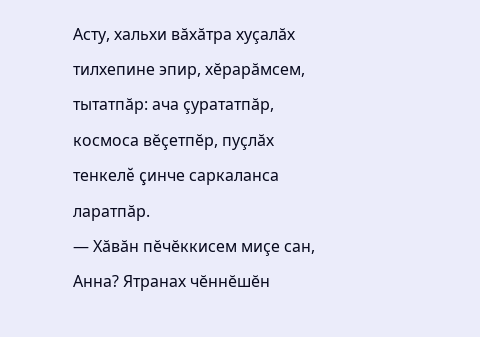Асту, хальхи вăхăтра хуçалăх тилхепине эпир, хĕрарăмсем, тытатпăр: ача çурататпăр, космоса вĕçетпĕр, пуçлăх тенкелĕ çинче саркаланса ларатпăр.
— Хăвăн пĕчĕккисем миçе сан, Анна? Ятранах чĕннĕшĕн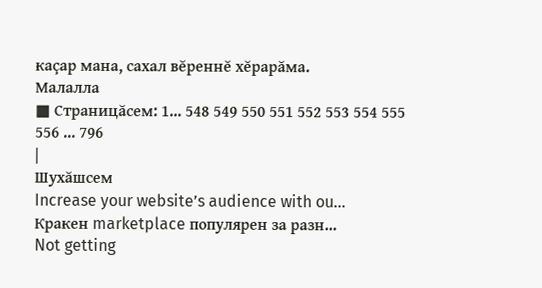каçар мана, сахал вĕреннĕ хĕрарăма.
Малалла
■ Страницăсем: 1... 548 549 550 551 552 553 554 555 556 ... 796
|
Шухăшсем
Increase your website’s audience with ou...
Кракен marketplace популярен за разн...
Not getting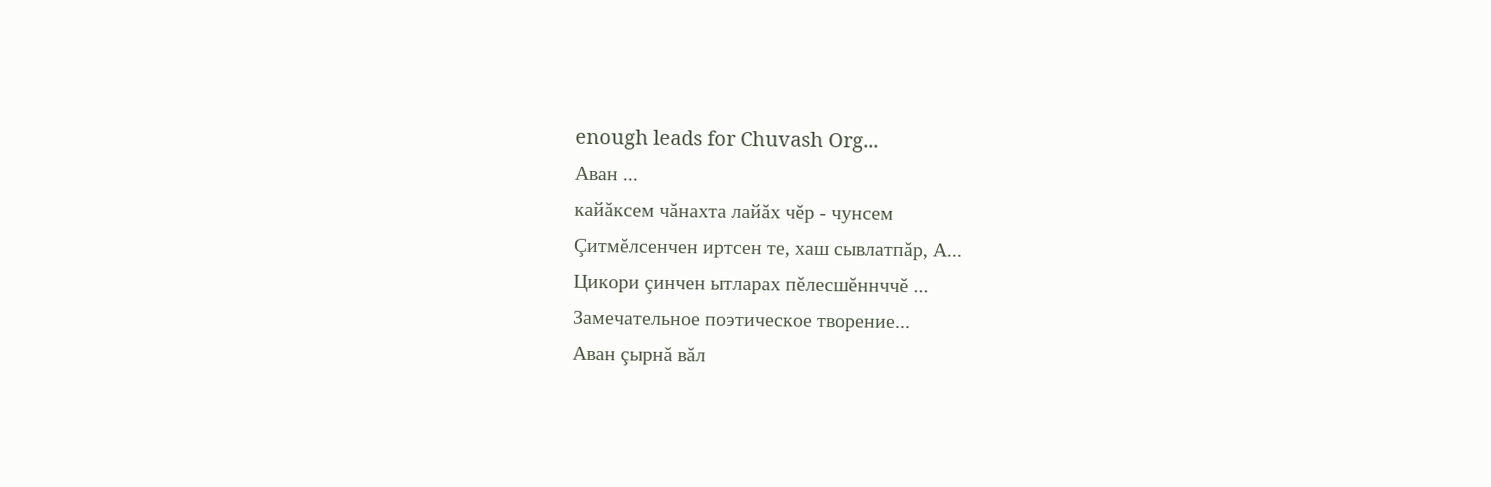enough leads for Chuvash Org...
Аван ...
кайăксем чăнахта лайăх чĕр - чунсем
Çитмĕлсенчен иртсен те, хаш сывлатпăр, А...
Цикори çинчен ытларах пĕлесшĕннччĕ ...
Замечательное поэтическое творение...
Аван çырнă вăл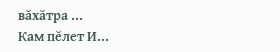вăхăтра ...
Кам пĕлет И...